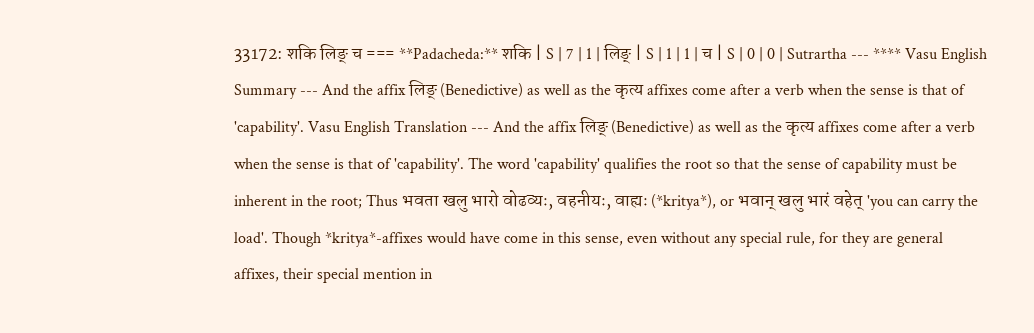33172: शकि लिङ् च === **Padacheda:** शकि | S | 7 | 1 | लिङ् | S | 1 | 1 | च | S | 0 | 0 | Sutrartha --- **** Vasu English Summary --- And the affix लिङ् (Benedictive) as well as the कृत्य affixes come after a verb when the sense is that of 'capability'. Vasu English Translation --- And the affix लिङ् (Benedictive) as well as the कृत्य affixes come after a verb when the sense is that of 'capability'. The word 'capability' qualifies the root so that the sense of capability must be inherent in the root; Thus भवता खलु भारो वोढव्यः, वहनीयः, वाह्यः (*kritya*), or भवान् खलु भारं वहेत् 'you can carry the load'. Though *kritya*-affixes would have come in this sense, even without any special rule, for they are general affixes, their special mention in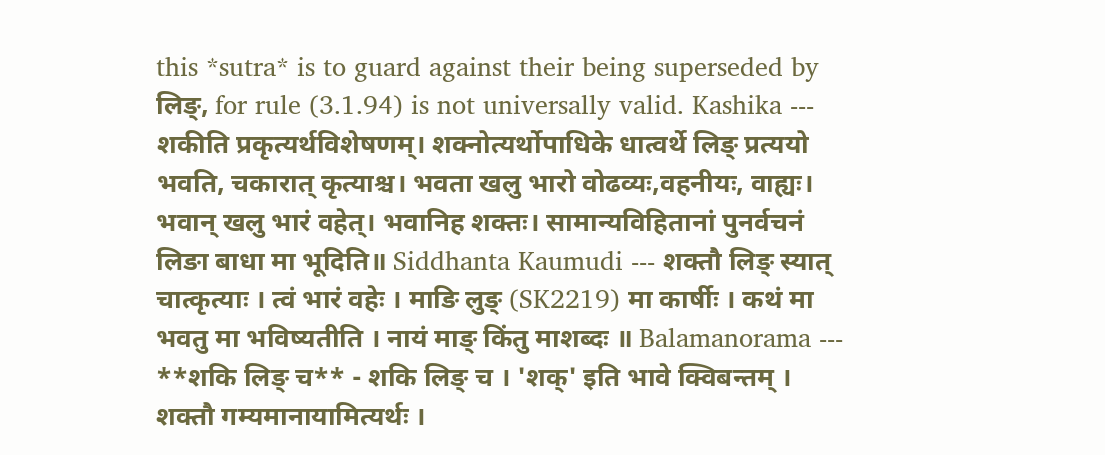this *sutra* is to guard against their being superseded by लिङ्, for rule (3.1.94) is not universally valid. Kashika --- शकीति प्रकृत्यर्थविशेषणम्। शक्नोत्यर्थोपाधिके धात्वर्थे लिङ् प्रत्ययो भवति, चकारात् कृत्याश्च। भवता खलु भारो वोढव्यः,वहनीयः, वाह्यः। भवान् खलु भारं वहेत्। भवानिह शक्तः। सामान्यविहितानां पुनर्वचनं लिङा बाधा मा भूदिति॥ Siddhanta Kaumudi --- शक्तौ लिङ् स्यात् चात्कृत्याः । त्वं भारं वहेः । माङि लुङ् (SK2219) मा कार्षीः । कथं मा भवतु मा भविष्यतीति । नायं माङ् किंतु माशब्दः ॥ Balamanorama --- **शकि लिङ् च** - शकि लिङ् च । 'शक्' इति भावे क्विबन्तम् । शक्तौ गम्यमानायामित्यर्थः ।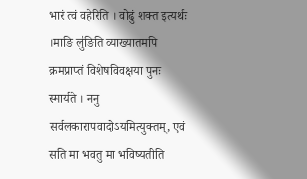भारं त्वं वहेरिति । वोढुं शक्त इत्यर्थः ।माङि लु॑ङिति व्याख्यातमपि क्रमप्राप्तं विशेषविवक्षया पुनः स्मार्यते । ननु सर्वलकारापवादोऽयमित्युक्तम्, एवं सति मा भवतु मा भविष्यतीति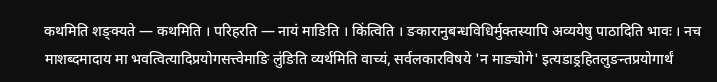कथमिति शङ्क्यते — कथमिति । परिहरति — नायं माङिति । किंत्विति । ङकारानुबन्धविधिर्मुक्तस्यापि अव्ययेषु पाठादिति भावः । नच माशब्दमादाय मा भवत्वित्यादिप्रयोगसत्त्वेमाङि लु॑ङिति व्यर्थमिति वाच्यं, सर्वलकारविषये 'न माङ्योगे' इत्यडाड्रहितलुङन्तप्रयोगार्थं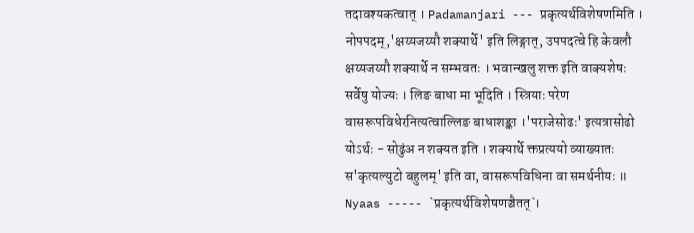तदावश्यकत्वात् । Padamanjari --- प्रकृत्यर्थविशेषणमिति । नोपपदम्,'क्षय्यजय्यौ शक्यार्थे' इति लिङ्गात्, उपपदत्वे हि केवलौ क्षय्यजय्यौ शक्यार्थे न सम्भवतः । भवान्खलु शक्त इति वाक्यशेषः सर्वेषु योज्यः । लिङ बाधा मा भूदिति । स्त्रियाः परेण वासरूपविधेरनित्यत्वाल्लिङ बाधाशङ्का ।'पराजेसोढः' इत्यत्रासोढो योऽर्थः - सोढुंअ न शक्यत इति । शक्यार्थे क्तप्रत्ययो व्याख्यातः स'कृत्यल्युटो बहुलम्' इति वा, वासरूपविधिना वा समर्थनीयः ॥ Nyaas ----- `प्रकृत्यर्थविशेषणञ्चैतत्`।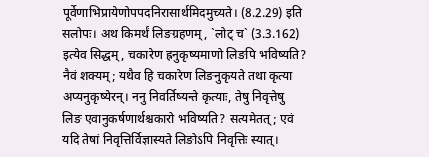पूर्वेणाभिप्रायेणोपपदनिरासार्थमिदमुच्यते। (8.2.29) इति सलोपः। अथ किमर्थं लिङग्रहणम्, `लोट् च` (3.3.162) इत्येव सिद्धम्, चकारेण ह्रनुकृष्यमाणो लिङपि भविष्यति? नैवं शक्यम्; यथैव हि चकारेण लिङनुकृयते तथा कृत्या अप्यनुकृष्येरन्। ननु निवर्तिष्यन्ते कृत्याः, तेषु निवृत्तेषु लिङ एवानुकर्षणार्थश्चकारो भविष्यति? सत्यमेतत्; एवं यदि तेषां निवृत्तिर्विज्ञास्यते लिङोऽपि निवृत्तिः स्यात्।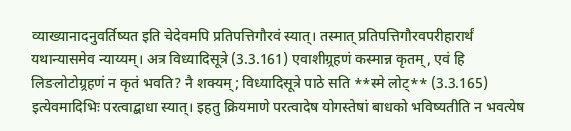व्याख्यानादनुवर्तिष्यत इति चेदेवमपि प्रतिपत्तिगौरवं स्यात्। तस्मात् प्रतिपत्तिगौरवपरीहारार्थं यथान्यासमेव न्याय्यम्। अत्र विध्यादिसूत्रे (3.3.161) एवाशीग्र्रहणं कस्मान्न कृतम्, एवं हि लिङलोटोग्र्रहणं न कृतं भवति? नै शक्यम्; विध्यादिसूत्रे पाठे सति **स्मे लोट्** (3.3.165) इत्येवमादिभिः परत्वाद्बाधा स्यात्। इहतु क्रियमाणे परत्वादेष योगस्तेषां बाधको भविष्यतीति न भवत्येष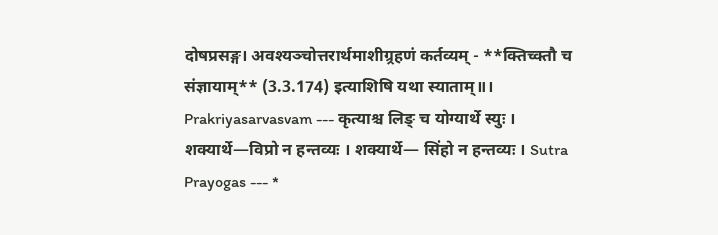दोषप्रसङ्ग। अवश्यञ्चोत्तरार्थमाशीग्र्रहणं कर्तव्यम् - **क्तिच्क्तौ च संज्ञायाम्** (3.3.174) इत्याशिषि यथा स्याताम्॥। Prakriyasarvasvam --- कृत्याश्च लिङ् च योग्यार्थे स्युः । शक्यार्थे—विप्रो न हन्तव्यः । शक्यार्थे— सिंहो न हन्तव्यः । Sutra Prayogas --- *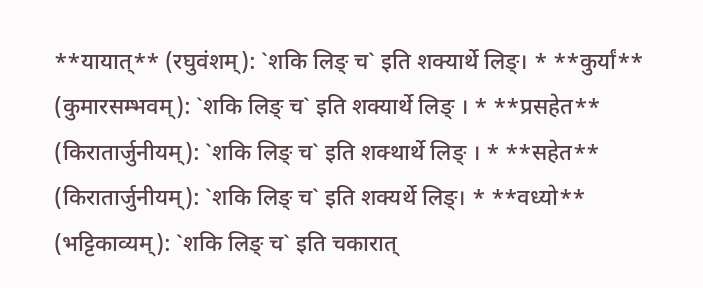**यायात्** (रघुवंशम्): `शकि लिङ् च` इति शक्यार्थे लिङ्। * **कुर्यां** (कुमारसम्भवम्): `शकि लिङ् च` इति शक्यार्थे लिङ् । * **प्रसहेत** (किरातार्जुनीयम्): `शकि लिङ् च` इति शक्थार्थे लिङ् । * **सहेत** (किरातार्जुनीयम्): `शकि लिङ् च` इति शक्यर्थे लिङ्। * **वध्यो** (भट्टिकाव्यम्): `शकि लिङ् च` इति चकारात्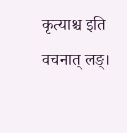कृत्याश्च इति वचनात् लङ्।